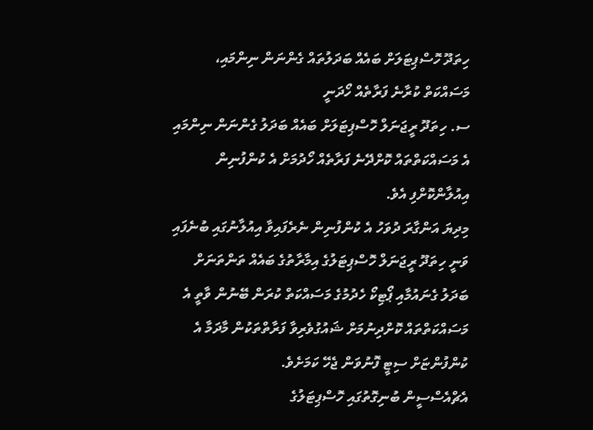ހިތަދޫ ހޮސްޕިޓަލަށް ބައެއް ބަދަލުތައް ގެންނަން ނިންމައި، މަސައްކަތް ކުރާނެ ފަރާތެއް ހޯދަނީ
ސ. ހިތަދޫ ރީޖަނަލް ހޮސްޕިޓަލަށް ބައެއް ބަދަލު ގެންނަން ނިންމައި އެ މަސައްކަތްތައް ކޮށްދޭނެ ފަރާތެއް ހޯދުމަށް އެ ކުންފުނިން އިއުލާންކޮށްފި އެވެ.
މިދިޔަ އަންގާރަ ދުވަހު އެ ކުންފުނިން ނެރެފައިވާ އިއުލާނުގައި ބުނެފައި ވަނީ ހިތަދޫ ރީޖަނަލް ހޮސްޕިޓަލުގެ އިމާރާތުގެ ބައެއް ތަންތަނަށް ބަދަލު ގެނައުމާއި ޕޯޓިކޯ ހެދުމުގެ މަސައްކަތް ކުރަން ބޭނުން ވާތީ އެ މަސައްކަތްތައް ކޮށްދިނުމަށް ޝައުގުވެރިވާ ފަރާތްތަކުން މާދަމާ އެ ކުންފުންޏަށް ސިޓީ ފޮނުވަން ޖެހޭ ކަމަށެވެ.
އެޗްއެސްސީން ބުނިގޮތުގައި ހޮސްޕިޓަލުގެ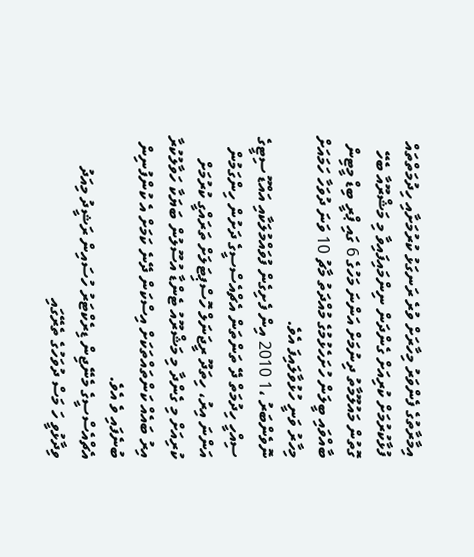އިމާރާތުގެ ފެންވަރު މިހާރަށް ވުރެ ރަނގަޅު ކުރުމަށާއި ހިދުމަތްތައް ފުޅާކުރުމަށް ކުރިއަށް ގެންދަން ނިންމައިފައިވާ މި މަޝްރޫއާ ބެހޭ ގޮތުން މައުލޫމާތު ދިނުމަށް އަންނަ މަހުގެ 6 ގައި ޕްރީ ބިޑް މީޓިން ބާއްވައި ބީލަން ހުށަހެޅުމުގެ މުއްދަތު މާޗު 10 ވަނަ ދުވަހާ ހަމައަށް މިހާރު ވަނީ ހުޅުވާލައިފަ އެވެ.
ނޮވެންބަރު ،1 2010 އިން ފެށިގެން ފުވައްމުލަކާއި އައްޑޫ ސިޓީގެ ސިއްހީ ހިދުމަތް ދޭ ތަންތަން އެޗްއެސްސީގެ ދަށުން ހިންގަމުން އަންނަ އިރު، ހިތަދޫ ރީޖަނަލް ހޮސްޕިޓަލަށް ތަރައްގީ ކުރުމަށް ކުރިއަށް މި ގެންދާ މި މަޝްރޫއު ޓެންޑާ އުސޫލުން ބަޔަކާ ހަވާލުކުރާ އިރު ބައެއް ކަންތައްތަކަށް އިސްކަން ދޭނެ ކަމަށް އެ ކުންފުނިން ބުނެފައި ވެ އެވެ.
އެޗްއެސްސީގެ މެނޭޖިން ޑިރެކްޓަރު ހުސައިން ރަޝީދު މިއަދު ވިދާޅުވީ ހަ މަސް ދުވަހުގެ ތެރޭގައި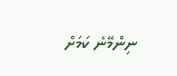ނިންމޭނެ ކަމަށް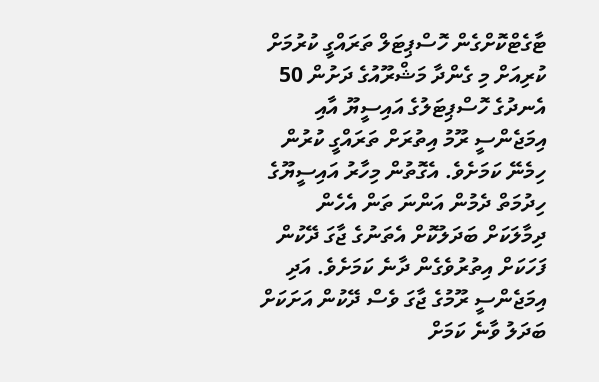ޓާގެޓްކޮށްގެން ހޮސްޕިޓަލް ތަރައްގީ ކުރުމަށް ކުރިއަށް މި ގެންދާ މަޝްރޫއުގެ ދަށުން 50 އެނދުގެ ހޮސްޕިޓަލުގެ އައިސީޔޫ އާއި އިމަޖެންސީ ރޫމު އިތުރަށް ތަރައްގީ ކުރުން ހިމެނޭ ކަމަށެވެ. އެގޮތުން މިހާރު އައިސީޔޫގެ ހިދުމަތް ދެމުން އަންނަ ތަން އެހެން ދިމާލަކަށް ބަދަލުކޮށް އެތަނުގެ ޖާގަ ދޭކުން ފަހަކަށް އިތުރުވެގެން ދާނެ ކަމަށެވެ. އަދި އިމަޖެންސީ ރޫމުގެ ޖާގަ ވެސް ދޭކުން އަށަކަށް ބަދަލު ވާނެ ކަމަށް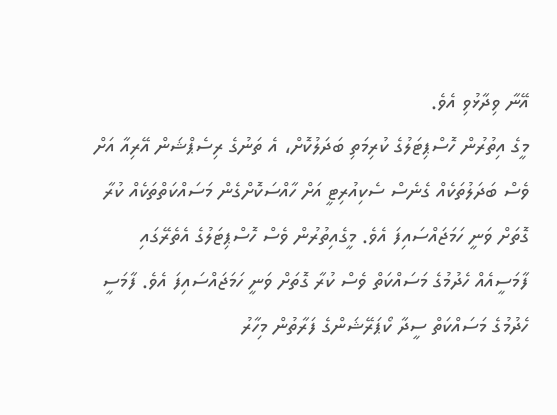އޭނާ ވިދާޅުވި އެވެ.
މީގެ އިތުރުން ހޮސްޕިޓަލުގެ ކުރިމަތި ބަދަލުކޮށް، އެ ތަނުގެ ރިސެޕްޝަން އޭރިއާ އަށް ވެސް ބަދަލުތަކެއް ގެނެސް ސެކިއުރިޓީ އަށް ހާއްސަކޮށްގެން މަސައްކަތްތަކެއް ކުރާ ގޮތަށް ވަނީ ހަމަޖައްސައިފަ އެވެ. މީގެއިތުރުން ވެސް ހޮސްޕިޓަލުގެ އެތެރޭގައި ފާމަސީއެއް ހެދުމުގެ މަސައްކަތް ވެސް ކުރާ ގޮތަށް ވަނީ ހަމަޖައްސައިފަ އެވެ. ފާމަސީ ހެދުމުގެ މަސައްކަތް ސީދާ ކޯޕަރޭޝަންގެ ފަރާތުން މިހާރު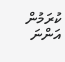ކުރަމުން އަންނަ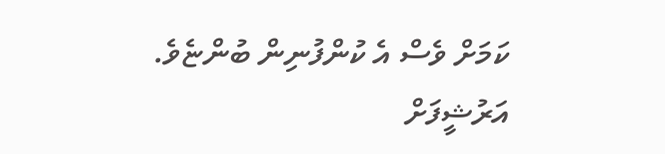ކަމަށް ވެސް އެ ކުންފުނިން ބުންޏެވެ.
އަރުޝީފަށް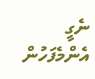ނެގީ
އެންމެފަހުން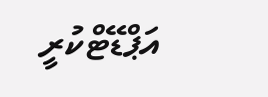އަޕްޑޭޓްކުރީ